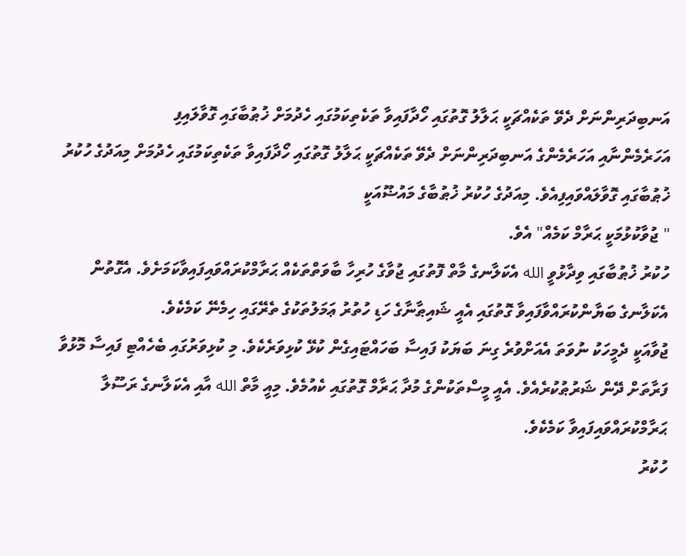އަނބިދަރިންނަށް ދެވޭ ތަކެއްޗަކީ ޙަލާލު ގޮތުގައި ހޯދާފައިވާ ތަކެތިކަމުގައި ހެދުމަށް ޚުޠުބާގައި ގޮވާލައިފި
އަހަރެމެންނާއި އަހަރެމެންގެ އަނބިދަރިންނަށް ދެވޭ ތަކެއްޗަކީ ޙަލާލު ގޮތުގައި ހޯދާފައިވާ ތަކެތިކަމުގައި ހެދުމަށް މިއަދުގެ ހުކުރު ޚުޠުބާގައި ގޮވާލައްވައިފިއެވެ. މިއަދުގެ ހުކުރު ޚުޠުބާގެ މައުޟޫއަކީ
" ޖުވާކުޅުމަކީ ޙަރާމް ކަމެއް" އެވެ.
ހުކުރު ޚުޠުބާގައި ވިދާޅުވީ الله އެކަލާނގެ މާތް ފޮތުގައި ޖުވާގެ ހުރިހާ ބާވަތްތަކެއް ޙަރާމްކުރައްވައިފައިވާކަމަށެވެ. އެގޮތުން އެކަލާނގެ ބަޔާންކުރައްވާފައިވާ ގޮތުގައި އެއީ ޝައިޠާނާގެ ހަޑި ހުތުރު ޢަމަލުތަކުގެ ތެރޭގައި ހިމެނޭ ކަމެކެވެ.
ޖުވާއަކީ ދެމީހަކު ނުވަތަ އެއަށްވުރެ ގިނަ ބަޔަކު ފައިސާ ބަހައްޓައިގެން ކުޅޭ ކުޅިވަރެކެވެ. މި ކުޅިވަރުގައި ބެހެއްޓި ފައިސާ މޮޅުވާ ފަރާތަށް ދޭން ޝަރުޠުކުރެއެވެ. އެއީ މީސްތަކުންގެ މުދާ ޙަރާމް ގޮތުގައި ކެއުމެވެ. މިއީ މާތް الله އާއި އެކަލާނގެ ރަސޫލާ ޙަރާމްކުރައްވައިފައިވާ ކަމެކެވެ.
ހުކުރު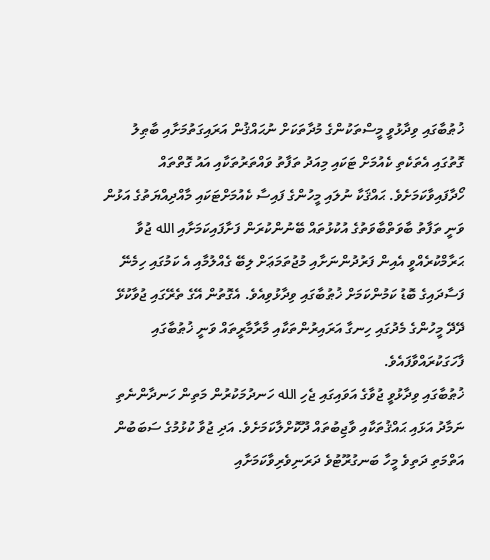ޚުޠުބާގައި ވިދާޅުވީ މީސްތަކުންގެ މުދާތަކަށް ނުޙައްޤުން އަރައިގަތުމަށާއި ބާޠިލު ގޮތުގައި އެތަކެތި ކެއުމަށް ޓަކައި މިއަދު ތަފާތު ވައްތަރުތަކާއި އައު ގޮތްތައް ހޯދާފައިވާކަމަށެވެ. ޙައްޤަކާ ނުލައި މީހުންގެ ފައިސާ ކެއުމަށްޓަކައި މާއްދިއްޔަތުގެ އަޅުން ވަނީ ތަފާތު ބާވަތްބާވަތުގެ އުކުޅުތައް ބޭނުންކުރަން ފަށާފައިކަމަށާއި الله ޖުވާ ޙަރާމްކުރެއްވީ އެއިން ފަރުދުންނަށާއި މުޖުތަމަޢަށް ލިބޭ ގެއްލުމާއި އެ ކަމުގައި ހިމެނޭ ފަސާދައިގެ ބޮޑު ކަމުންކަމަށް ޚުޠުބާގައި ވިދާޅުވިއެވެ. އެގޮތުން އޭގެ ތެރޭގައި ޖުވާކުޅޭ ދޭދޭ މީހުންގެ މެދުގައި ހިނގާ އަރައިރުންތަކާއި މާރާމާރީތައް ވަނީ ޚުޠުބާގައި ފާހަގަކުރައްވާފައެވެ.
ޚުޠުބާގައި ވިދާޅުވީ ޖުވާގެ އަވައިގައި ޖެހި الله ހަނދުމަކުރުން މަތިން ހަނދާންނެތި ނަމާދު އަޅައި ޙައްޤުތަކާއި ވާޖިބުތައް ދޫކޮށްލާކަމަށެވެ. އަދި ޖުވާ ކުޅުމުގެ ސަބަބުން އަތްމަތި ދަތިވެ މީހާ ބަނގުރޫޓުވެ ދަރަނިވެރިވާކަމަށާއި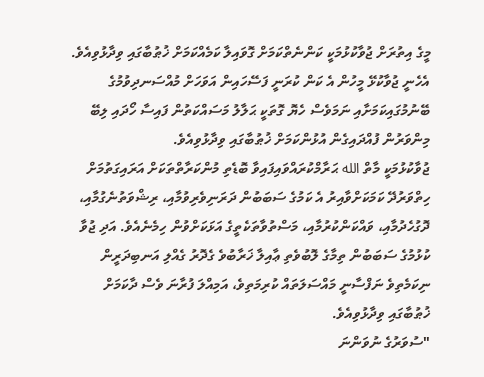މީގެ އިތުރަށް ޖުވާކުޅުމަކީ ކަންނެތްކަމަށް ގޮވައިލާ ކަމެއްކަމަށް ޚުޠުބާގައި ވިދާޅުވިއެވެ. އެހެނީ ޖުވާކުޅޭ މީހުން އެ ކަން ކުރަނީ ފަސޭހައިން އަވަހަށް މުއްސަނދިވުމުގެ ބޭނުމުގައިކަމަށާއި ނަމަވެސް ހެޔޮ ގޮތަކީ ޙަލާލު މަސައްކަތުން ފައިސާ ހޯދައި ލިބޭ މިންވަރުން ފުއްދައިގެން އުޅުންކަމަށް ޚުޠުބާގައި ވިދާޅުވިއެވެ.
ޖުވާކުޅުމަކީ މާތް الله ޙަރާމްކުރައްވައިފައިވާ ބޮޑެތި މުންކަރާތްތަކަށް އަރައިގަތުމަށް ހިތްވަރުދޭ ކަމަކަށްވާއިރު އެ ކަމުގެ ސަބަބުން ދަރަނިވެރިވުމާއި، ރިޝްވަތުނެގުމާއި، ދޮގުހެދުމާއި، ވައްކަންކުރުމާއި، މަސްތުވާތަކެތީގެ އަޅަކަށްވުން ހިމެނެއެވެ. އަދި ޖުވާ ކުޅުމުގެ ސަބަބުން ތިމާގެ ލޮބުވެތި ޢާއިލާ ޚަރާބުވެ ގެދޮރު ގެއްލި އަނބިދަރީން ނިކަމެތިވެ ނަފްސާނީ މައްސަލަތައް ކުރިމަތިވެ، އަމިއްލަ ފުރާނަ ވެސް ދާކަމަށް ޚުޠުބާގައި ވިދާޅުވިއެވެ.
"ސުވަރުގެ ނުވަންނަ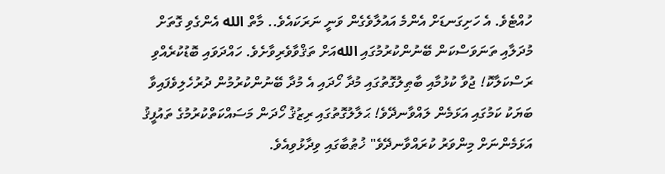ހުއްޓެވެ. އެ ހަށިގަނޑަށް އެންމެ އައުލާވެގެން ވަނީ ނަރަކައެވެ.. މާތް الله އެންގެވި ގޮތަށް މުދަލާއި ތަނަވަސްކަން ބޭނުންކުރުމުގައި اللهއަށް ތަޤްވާވެރިވާށެވެ. ހައްދަވައި ބޮޑުކުރެއްވި ރަސްކަލާކޮ! ޖުވާ ކުޅުމާއި ބާޠިލުގޮތުގައި މުދާ ހޯދައި އެ މުދާ ބޭނުންކުރުމުން ދުރުހެލިވެފައިވާ ބަޔަކު ކަމުގައި އަޅަމެން ލައްވާނދޭވެ! ޙަލާލުގޮތުގައި ރިޒުޤު ހޯދަން މަސައްކަތްކުރުމުގެ ތައުފީޤު އަޅަމެންނަށް މިންވަރު ކުރައްވާނދޭވެ" ޚުޠުބާގައި ވިދާޅުވިއެވެ.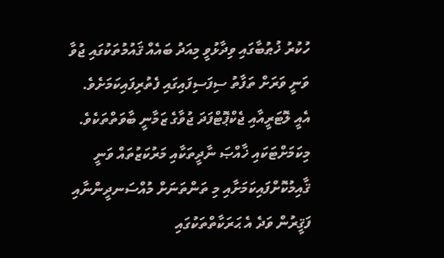ހުކުރު ޚުޠުބާގައި ވިދާޅުވީ މިއަދު ބައެއް ޤައުމުތަކުގައި ޖުވާ ވަނީ ވަރަށް ތަފާތު ސިފަސިފައިގައި ފެތުރިފައިކަމަށެވެ. އެއީ ލޮޓަރީއާއި ޖެކްޕޮޓްފަދަ ޖުވާގެ ޒަމާނީ ބާވަތްތަކެވެ. މިކަމަށްޓަކައި ޚާއްޞަ ނާދީތަކާއި މަރުކަޒުތައް ވަނީ ޤާއިމުކޮށްފައިކަމަށާއި މި ތަންތަނަށް މުއްސަނދީންނާއި ފަޤީރުން ވަދެ އެ ޙަރަކާތްތަކުގައި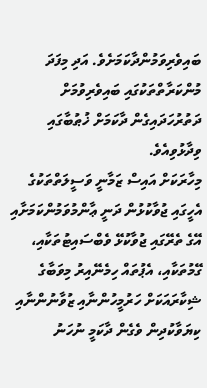ބައިވެރިވަމުންދާކަމަށެވެ. އަދި މިފަދަ މުންކަރާތްތަކުގައި ބައިވެރިވުމަށް ދަތުރުހަދައިގެން ދާކަމަށް ޚުޠުބާގައި ވިދާޅުވިއެވެ.
މިހާރަކަށް އައިސް ޒަމާނީ ވަސީލަތްތަކުގެ އެހީގައި ޖުވާކުޅުން ދަނީ ޢާންމުވަމުންކަމަށާއި އޭގެ ތެރޭގައި ޖުވާކުޅޭ ވެބްސައިޓުތަކާއި، ގޭމުތަކާއި، އެޕުތައް ހިމެނޭއިރު މިވަބާގެ ޝިކާރައަކަށް ހަރުމީހުންނާއި ޒުވާނުންނާއި ކިޔަވާކުދިން ވެގެން ދާކަމީ ނުހަނު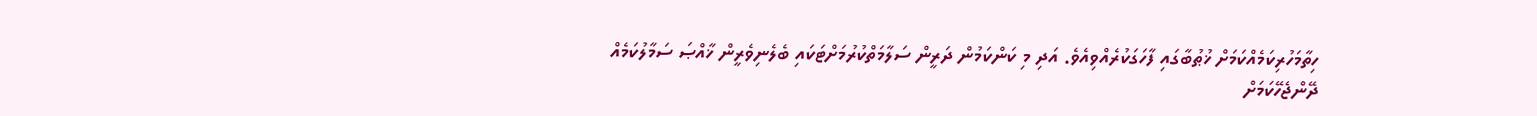ހިތާމަހުރިކަމެއްކަމަށް ޚުޠުބާގައި ފާހަގަކުރެއްވިއެވެ. އަދި މި ކަންކަމުން ދަރީން ސަލާމަތްކުރުމަށްޓަކައި ބެލެނިވެރީން ޚާއްޞަ ސަމާލުކަމެއް ދޭންޖެހޭކަމަށް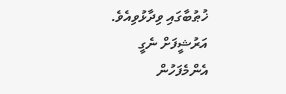ޚުޠުބާގައި ވިދާޅުވިއެވެ.
އަރުޝީފަށް ނެގީ
އެންމެފަހުން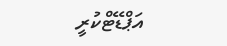އަޕްޑޭޓްކުރީ